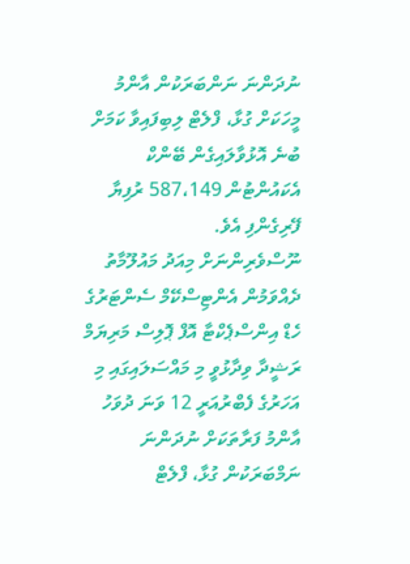ނުދަންނަ ނަންބަރަކުން އާންމު މީހަކަށް ގުޅާ، ފްލެޓް ލިބިފައިވާ ކަމަށް ބުނެ އޮޅުވާލައިގެން ބޭންކް އެކައުންޓުން 587،149 ރުފިޔާ ފޭރިގެންފި އެވެ.
ނޫސްވެރިންނަށް މިއަދު މައުލޫމާތު ދެއްވަމުން އެންޓިސްކޭމް ސެންޓަރުގެ ހެޑް އިންސްޕެކްޓާ އޮފް ޕޮލިސް މަރިޔަމް ރަޝީދާ ވިދާޅުވީ މި މައްސަލައިގައި މި އަހަރުގެ ފެބްރުއަރީ 12 ވަނަ ދުވަހު އާންމު ފަރާތަކަށް ނުދަންނަ ނަމްބަރަކުން ގުޅާ، ފްލެޓް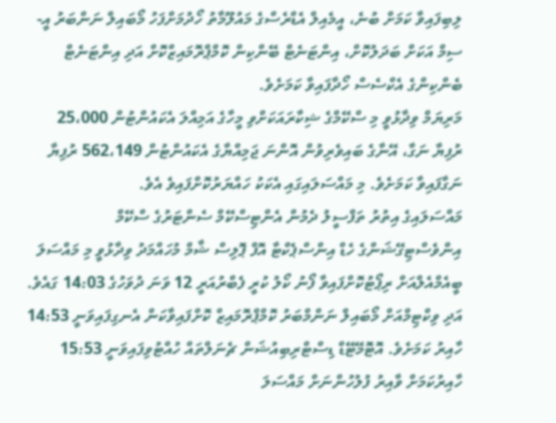ލިބިފައިވާ ކަމަށް ބުނެ، އީމެއިލް އެޑްރެސްގެ މައުލޫމާތު ހޯދުމަށްފަހު މޯބައިލް ނަންބަރު އީ-ސިމް އަކަށް ބަދަލުކޮށް، އިންޓަނެޓް ބޭންކިން ކޮމްޕްރޮމައިޒްކޮށް އަދި އިންޓަނެޓް ބެންކިންގެ އެކްސެސް ހޯދާފައިވާ ކަމަށެވެ.
މަރިޔަމް ވިދާޅުވީ މި ސްކޭމްގެ ޝިކާރައަކަށްވި މީހާގެ އަމިއްލަ އެކައުންޓުން 25،000 ރުފިޔާ ނަގާ، އޭނާގެ ބައިވެރިވުން އޮންނަ ޖަމިއްޔާގެ އެކައުންޓުން 562،149 ރުފިޔާ ނަގާފައިވާ ކަމަށެވެ. މި މައްސަލައިގައި އެކަކު ހައްޔަރުކޮށްފައިވެ އެވެ.
މައްސަލައިގެ އިތުރު ތަފްސީލު ދެމުން އެންޓިސްކޭމް ސެންޓަރުގެ ސްކޭމް އިންވެސްޓިގޭޝަންގެ ހެޑް އިންސްޕެކްޓާ އޮފް ޕޮލިސް ޝާމް މުހައްމަދު ވިދާޅުވީ މި މައްސަލަ ބީއެމްއެލްއަށް ރިޕޯޓުކޮށްފައިވާ ފޯނު ކޯލު ކުރީ ފެބްރުއަރީ 12 ވަނަ ދުވަހުގެ 14:03 ގައެވެ. އަދި ވިކްޓިމްއަށް މޯބައިލް ނަންމްބަރު ކޮމްޕްރޮމައިޒް ކޮށްފައިވާކަން އެނގިފައިވަނީ 14:53 ހާއިރު ކަމަށެވެ. އޮޓޮމޭޓޭޑް ޑިސްޓްރިބިއުޝަން ޗެނަލްތައް ހުއްޓުވިފައިވަނީ 15:53 ހާއިރުކަމަށް ވާއިރު ފުލުހުންނަށް މައްސަލަ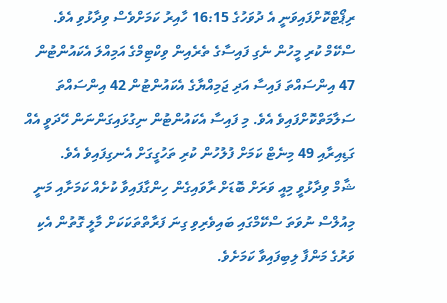ރިޕޯޓްކޮށްފައިވަނީ އެ ދުވަހުގެ 16:15 ހާއިރު ކަމަށްވެސް ވިދާޅުވި އެވެ.
ސްކޭމް ކުރި މީހުން ނެގި ފައިސާގެ ތެރެއިން ވިކްޓިމްގެ އަމިއްލަ އެކައުންޓުން 47 އިންސައްތަ ފައިސާ އަދި ޖަމިއްޔާގެ އެކައުންޓުން 42 އިންސައްތަ ސަލާމަތްކޮށްފައިވެ އެވެ. މި ފައިސާ އެކައުންޓުން ނިގުޅައިގަންނަން ހޭދަވީ އެއް ގަޑިއިރާއި 49 މިނެޓް ކަމަށް ފުލުހުން ކުރި ތަހުގީގަށް އެނގިފައިވެ އެވެ.
ޝާމް ވިދާޅުވީ މިއީ ވަރަށް ބޮޑަށް ރާވައިގެން ހިންގާފައިވާ ކުށެއް ކަމަށާއި މަނީ މިއުލްސް ނުވަތަ ސްކޭމްގައި ބައިވެރިވި ގިނަ ފަރާތްތަކަކަށް މާލީ ގޮތުން އެކި ވަރުގެ މަންފާ ލިބިފައިވާ ކަމަށެވެ.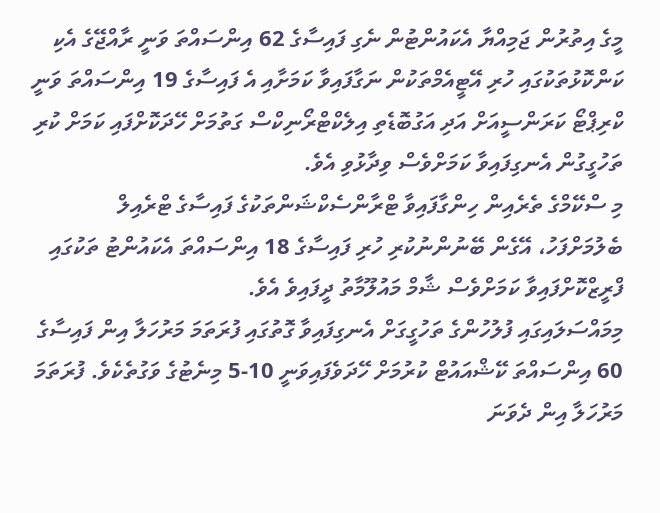މީގެ އިތުރުން ޖަމިއްޔާ އެކައުންޓުން ނެގި ފައިސާގެ 62 އިންސައްތަ ވަނީ ރާއްޖޭގެ އެކި ކަންކޮޅުތަކުގައި ހުރި އޭޓީއެމްތަކުން ނަގާފައިވާ ކަމަށާއި އެ ފައިސާގެ 19 އިންސައްތަ ވަނީ ކްރިޕްޓޯ ކަރަންސީއަށް އަދި އަގުބޮޑެތި އިލެކްޓްރޯނިކްސް ގަތުމަށް ހޭދަކޮށްފައި ކަމަށް ކުރި ތަހުގީގުން އެނގިފައިވާ ކަމަށްވެސް ވިދާޅުވި އެވެ.
މި ސްކޭމްގެ ތެރެއިން ހިންގާފައިވާ ޓްރާންސެކްޝަންތަކުގެ ފައިސާގެ ޓްރެއިލް ބެލުމަށްފަހު، އޭގެން ބޭނުންނުކުރި ހުރި ފައިސާގެ 18 އިންސައްތަ އެކައުންޓު ތަކުގައި ފްރީޒްކޮށްފައިވާ ކަމަށްވެސް ޝާމް މައުލޫމާތު ދީފައިވެ އެވެ.
މިމައްސަލައިގައި ފުލުހުންގެ ތަހުގީގަށް އެނގިފައިވާ ގޮތުގައި ފުރަތަމަ މަރުހަލާ އިން ފައިސާގެ 60 އިންސައްތަ ކޭޝްއައުޓް ކުރުމަށް ހޭދަވެފައިވަނީ 10-5 މިނެޓުގެ ވަގުތެކެވެ. ފުރަތަމަ މަރުހަލާ އިން ދެވަނަ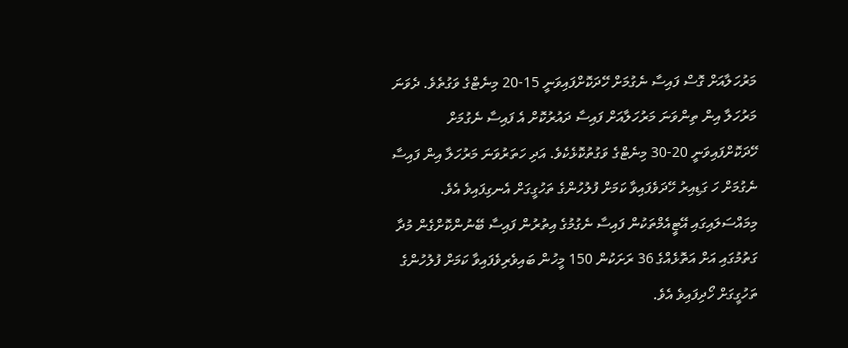މަރުހަލާއަށް ގޮސް ފައިސާ ނެގުމަށް ހޭދަކޮށްފައިވަނީ 15-20 މިނެޓްގެ ވަގުތެވެ. ދެވަނަ މަރުހަލާ އިން ތިންވަނަ މަރުހަލާއަށް ފައިސާ ދައުރުކޮށް އެ ފައިސާ ނެގުމަށް ހޭދަކޮށްފައިވަނީ 20-30 މިނެޓްގެ ވަގުތުކޮޅެކެވެ. އަދި ހަތަރުވަނަ މަރުހަލާ އިން ފައިސާ ނެގުމަށް ހަ ގަޑިއިރު ހޭދަވެފައިވާ ކަމަށް ފުލުހުންގެ ތަހުގީގަށް އެނގިފައިވެ އެވެ.
މިމައްސަލައިގައި އޭޓީއެމްތަކުން ފައިސާ ނެގުމުގެ އިތުރުން ފައިސާ ބޭނުންކޮށްގެން މުދާ ގަތުމުގައި އަށް އަތޮޅެއްގެ 36 ރަށަކުން 150 މީހުން ބައިވެރިވެފައިވާ ކަމަށް ފުލުހުންގެ ތަހުގީގަށް ހޯދިފައިވެ އެވެ.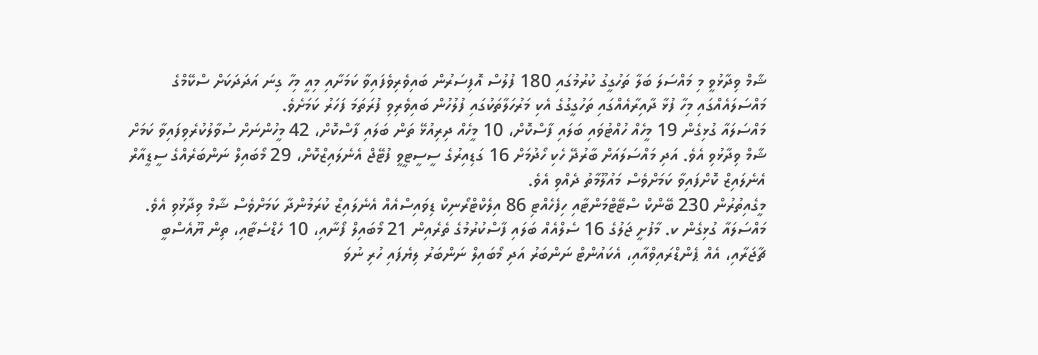ޝާމް ވިދާޅުވީ މި މައްސަލަ ބަލާ ތަހުގީގު ކުރުމުގައި 180 ފުލުސް އޮފިސަރުން ބައިވެރިވެފައިވާ ކަމަށާއި މިއީ މިހާ ގިނަ އަދަދަކަށް ސްކޭމްގެ މައްސަލައެއްގައި މިހާ ފުޅާ ދާއިރާއެއްގައި ތަހުގީގުގެ އެކި މަރުހަލާތަކުގައި ފުލުހުން ބައިވެރިވި ފުރަތަމަ ފަހަރު ކަމަށެވެ.
މައްސަލައާ ގުޅިގެން 19 މީހެއް ހުއްޓުވައި ބަލައި ފާސްކޮށް، 10 މީހެއް ދިރިއުޅޭ ތަން ބަލައި ފާސްކޮށް، 42 މީހުންނަށް ސުވާލުކުރެވިފައިވާ ކަމަށް ޝާމް ވިދާޅުވި އެވެ. އަދި މައްސަލައަށް ބާރުދޭ ހެކި ހޯދުމަށް 16 ގަޑިއިރުގެ ސީސީޓީވީ ފުޓޭޖް އެނެލައިޒްކޮށް، 29 މޯބައިލް ނަންބަރެއްގެ ސީޑީއާރް އެނެލައިޒް ކޮށްފައިވާ ކަމަށްވެސް މައުލޫމާތު ދެއްވި އެވެ.
މީގެއިތުރުން 230 ބޭންކް ސްޓޭޓްމަންޓާއި ހިފެހެއްޓި 86 އިލެކްޓްރޯނިކް ޑިވައިސްއެއް އެނެލައިޒް ކުރަމުންދާ ކަމަށްވެސް ޝާމް ވިދާޅުވި އެވެ.
މައްސަލައާ ގުޅިގެން ކ. މާފުށީ ޖަލުގެ 16 ސެލްއެއް ބަލައި ފާސްކުރުމުގެ ތެރެއިން 21 މޯބައިލް ފޯނާއި، 10 ހެޑްސެޓާއި، ތިން ޔޫއެސްބީ ޗާޖަރާއި، އެއް ޕެންޑްރައިވްއާއި، އެކައުންޓް ނަންބަރު އަދި މޯބައިލް ނަންބަރު ލިޔެފައި ހުރި ނުވަ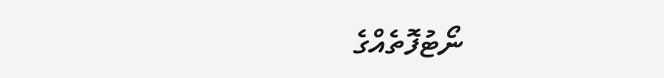ނޯޓުފޮތެއްގެ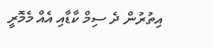އިތުރުން ދެ ސިމް ކާޑާއި އެއް މެމޮރީ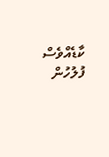ކާޑެއްވެސް ފުލުހުން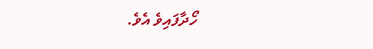ހޯދާފައިވެ އެވެ.